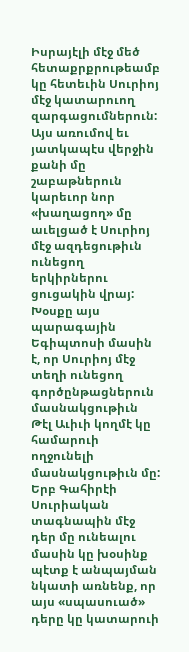Իսրայէլի մէջ մեծ հետաքրքրութեամբ կը հետեւին Սուրիոյ մէջ կատարուող զարգացումներուն: Այս առումով եւ յատկապէս վերջին քանի մը շաբաթներուն կարեւոր նոր «խաղացող» մը աւելցած է Սուրիոյ մէջ ազդեցութիւն ունեցող երկիրներու ցուցակին վրայ: Խօսքը այս պարագային Եգիպտոսի մասին է, որ Սուրիոյ մէջ տեղի ունեցող գործընթացներուն մասնակցութիւն Թէլ Աւիւի կողմէ կը համարուի ողջունելի մասնակցութիւն մը:
Երբ Գահիրէի Սուրիական տագնապին մէջ դեր մը ունեալու մասին կը խօսինք պէտք է անպայման նկատի առնենք, որ այս «սպասուած» դերը կը կատարուի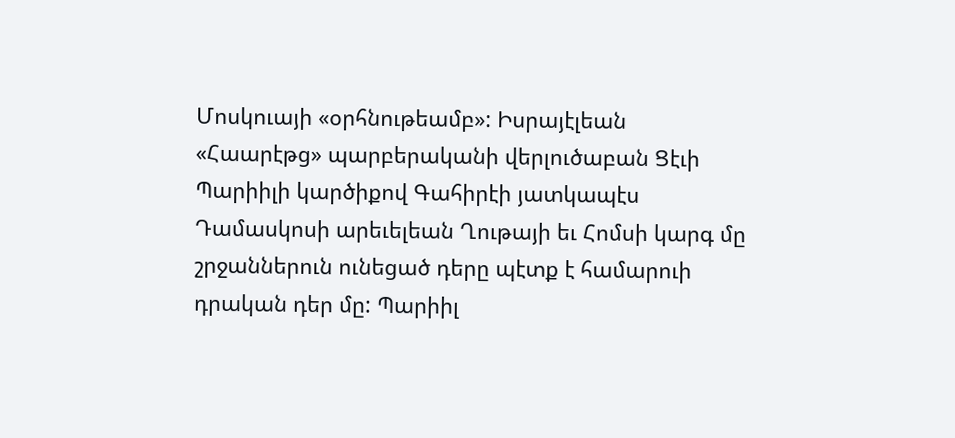Մոսկուայի «օրհնութեամբ»: Իսրայէլեան «Հաարէթց» պարբերականի վերլուծաբան Ցէւի Պարիիլի կարծիքով Գահիրէի յատկապէս Դամասկոսի արեւելեան Ղութայի եւ Հոմսի կարգ մը շրջաններուն ունեցած դերը պէտք է համարուի դրական դեր մը: Պարիիլ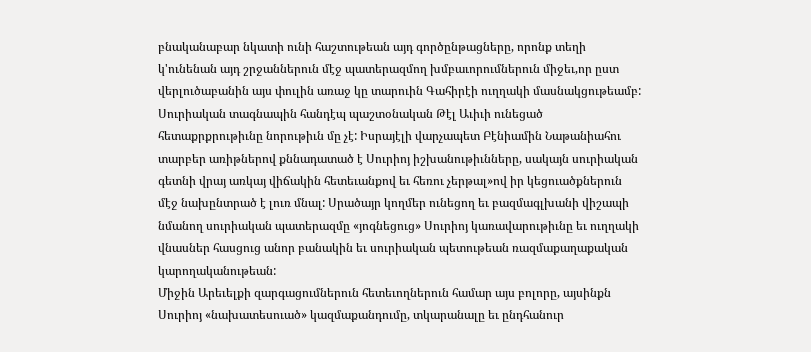բնականաբար նկատի ունի հաշտութեան այդ գործընթացները, որոնք տեղի կ'ունենան այդ շրջաններուն մէջ պատերազմող խմբաւորումներուն միջեւ,որ ըստ վերլուծաբանին այս փուլին առաջ կը տարուին Գահիրէի ուղղակի մասնակցութեամբ:
Սուրիական տագնապին հանդէպ պաշտօնական Թէլ Աւիւի ունեցած հետաքրքրութիւնը նորութիւն մը չէ: Իսրայէլի վարչապետ Բէնիամին Նաթանիահու տարբեր առիթներով քննադատած է Սուրիոյ իշխանութիւնները, սակայն սուրիական գետնի վրայ առկայ վիճակին հետեւանքով եւ հեռու չերթալ»ով իր կեցուածքներուն մէջ նախընտրած է լուռ մնալ: Սրածայր կողմեր ունեցող եւ բազմագլխանի վիշապի նմանող սուրիական պատերազմը «յոգնեցուց» Սուրիոյ կառավարութիւնը եւ ուղղակի վնասներ հասցուց անոր բանակին եւ սուրիական պետութեան ռազմաքաղաքական կարողականութեան:
Միջին Արեւելքի զարգացումներուն հետեւողներուն համար այս բոլորը, այսինքն Սուրիոյ «նախատեսուած» կազմաքանդումը, տկարանալը եւ ընդհանուր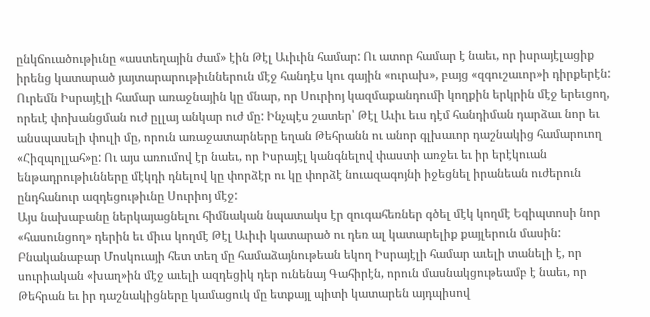ընկճուածութիւնը «աստեղային ժամ» էին Թէլ Աւիւին համար: Ու ատոր համար է նաեւ, որ իսրայէլացիք իրենց կատարած յայտարարութիւններուն մէջ հանդէս կու գային «ուրախ», բայց «զգուշաւոր»ի դիրքերէն:
Ուրեմն Իսրայէլի համար առաջնային կը մնար, որ Սուրիոյ կազմաքանդումի կողքին երկրին մէջ երեւցող, որեւէ փոխանցման ուժ ըլլայ անկար ուժ մը: Ինչպէս շատեր՝ Թէլ Աւիւ եւս դէմ հանդիման դարձաւ նոր եւ անսպասելի փուլի մը, որուն առաջատարները եղան Թեհրանն ու անոր գլխաւոր դաշնակից համարուող «Հիզպոլլահ»ը: Ու այս առումով էր նաեւ, որ Իսրայէլ կանգնելով փաստի առջեւ եւ իր երէկուան ենթադրութիւնները մէկդի դնելով կը փորձէր ու կը փորձէ նուազագոյնի իջեցնել իրանեան ուժերուն ընդհանուր ազդեցութիւնը Սուրիոյ մէջ:
Այս նախաբանը ներկայացնելու հիմնական նպատակս էր զուգահեռներ գծել մէկ կողմէ Եգիպտոսի նոր «հասունցող» դերին եւ միւս կողմէ Թէլ Աւիւի կատարած ու դեռ ալ կատարելիք քայլերուն մասին: Բնականաբար Մոսկուայի հետ տեղ մը համաձայնութեան եկող Իսրայէլի համար աւելի տանելի է, որ սուրիական «խաղ»ին մէջ աւելի ազդեցիկ դեր ունենայ Գահիրէն, որուն մասնակցութեամբ է նաեւ, որ Թեհրան եւ իր դաշնակիցները կամացուկ մը ետքայլ պիտի կատարեն այդպիսով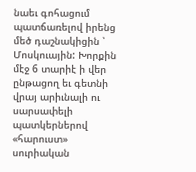նաեւ գոհացում պատճառելով իրենց մեծ դաշնակիցին ՝ Մոսկուային: Խորքին մէջ 6 տարիէ ի վեր ընթացող եւ գետնի վրայ արիւնալի ու սարսափելի պատկերներով «հարուստ» սուրիական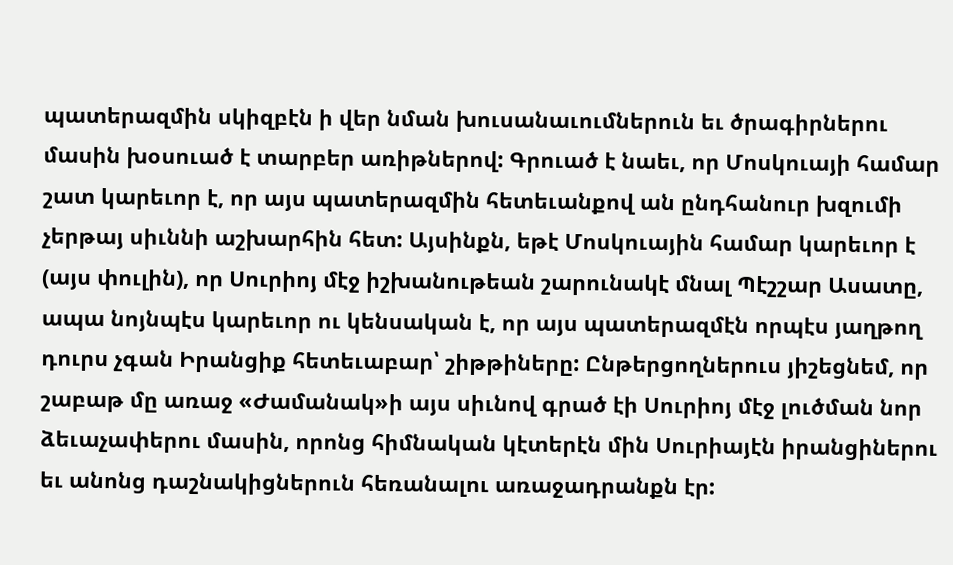պատերազմին սկիզբէն ի վեր նման խուսանաւումներուն եւ ծրագիրներու մասին խօսուած է տարբեր առիթներով: Գրուած է նաեւ, որ Մոսկուայի համար շատ կարեւոր է, որ այս պատերազմին հետեւանքով ան ընդհանուր խզումի չերթայ սիւննի աշխարհին հետ: Այսինքն, եթէ Մոսկուային համար կարեւոր է (այս փուլին), որ Սուրիոյ մէջ իշխանութեան շարունակէ մնալ Պէշշար Ասատը, ապա նոյնպէս կարեւոր ու կենսական է, որ այս պատերազմէն որպէս յաղթող դուրս չգան Իրանցիք հետեւաբար՝ շիթթիները: Ընթերցողներուս յիշեցնեմ, որ շաբաթ մը առաջ «Ժամանակ»ի այս սիւնով գրած էի Սուրիոյ մէջ լուծման նոր ձեւաչափերու մասին, որոնց հիմնական կէտերէն մին Սուրիայէն իրանցիներու եւ անոնց դաշնակիցներուն հեռանալու առաջադրանքն էր: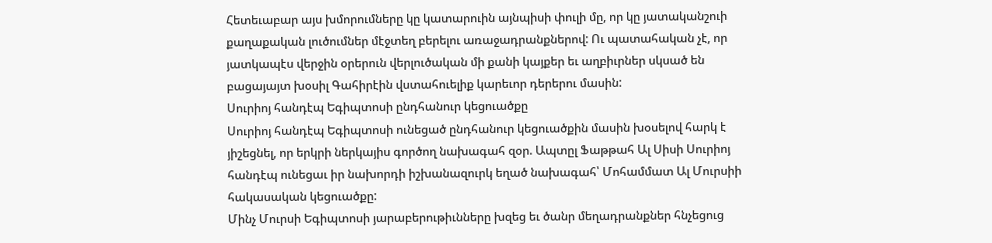Հետեւաբար այս խմորումները կը կատարուին այնպիսի փուլի մը, որ կը յատականշուի քաղաքական լուծումներ մէջտեղ բերելու առաջադրանքներով: Ու պատահական չէ, որ յատկապէս վերջին օրերուն վերլուծական մի քանի կայքեր եւ աղբիւրներ սկսած են բացայայտ խօսիլ Գահիրէին վստահուելիք կարեւոր դերերու մասին:
Սուրիոյ հանդէպ Եգիպտոսի ընդհանուր կեցուածքը
Սուրիոյ հանդէպ Եգիպտոսի ունեցած ընդհանուր կեցուածքին մասին խօսելով հարկ է յիշեցնել, որ երկրի ներկայիս գործող նախագահ զօր. Ապտըլ Ֆաթթահ Ալ Սիսի Սուրիոյ հանդէպ ունեցաւ իր նախորդի իշխանազուրկ եղած նախագահ՝ Մոհամմատ Ալ Մուրսիի հակասական կեցուածքը:
Մինչ Մուրսի Եգիպտոսի յարաբերութիւնները խզեց եւ ծանր մեղադրանքներ հնչեցուց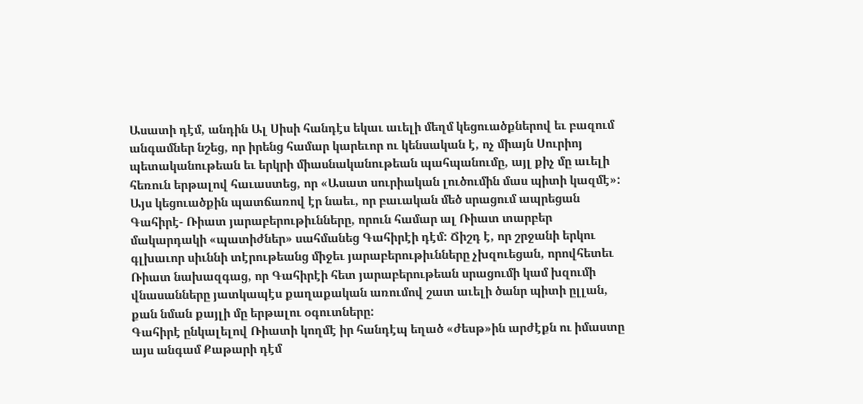Ասատի դէմ, անդին Ալ Սիսի հանդէս եկաւ աւելի մեղմ կեցուածքներով եւ բազում անգամներ նշեց, որ իրենց համար կարեւոր ու կենսական է, ոչ միայն Սուրիոյ պետականութեան եւ երկրի միասնականութեան պահպանումը, այլ քիչ մը աւելի հեռուն երթալով հաւաստեց, որ «Ասատ սուրիական լուծումին մաս պիտի կազմէ»: Այս կեցուածքին պատճառով էր նաեւ, որ բաւական մեծ սրացում ապրեցան Գահիրէ- Ռիատ յարաբերութիւնները, որուն համար ալ Ռիատ տարբեր մակարդակի «պատիժներ» սահմանեց Գահիրէի դէմ: Ճիշդ է, որ շրջանի երկու գլխաւոր սիւննի տէրութեանց միջեւ յարաբերութիւնները չխզուեցան, որովհետեւ Ռիատ նախազգաց, որ Գահիրէի հետ յարաբերութեան սրացումի կամ խզումի վնասանները յատկապէս քաղաքական առումով շատ աւելի ծանր պիտի ըլլան, քան նման քայլի մը երթալու օգուտները:
Գահիրէ ընկալելով Ռիատի կողմէ իր հանդէպ եղած «ժեսթ»ին արժէքն ու իմաստը այս անգամ Քաթարի դէմ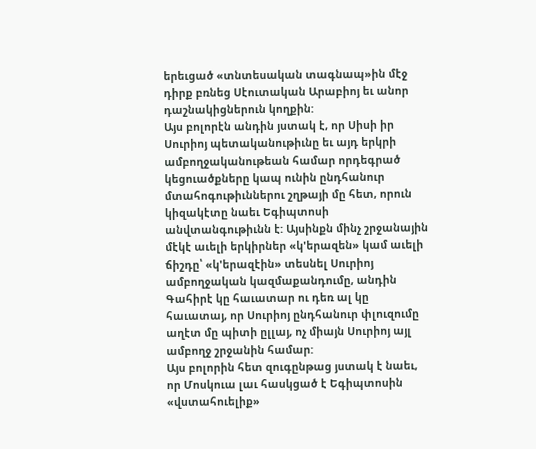երեւցած «տնտեսական տագնապ»ին մէջ դիրք բռնեց Սէուտական Արաբիոյ եւ անոր դաշնակիցներուն կողքին:
Այս բոլորէն անդին յստակ է, որ Սիսի իր Սուրիոյ պետականութիւնը եւ այդ երկրի ամբողջականութեան համար որդեգրած կեցուածքները կապ ունին ընդհանուր մտահոգութիւններու շղթայի մը հետ, որուն կիզակէտը նաեւ Եգիպտոսի անվտանգութիւնն է: Այսինքն մինչ շրջանային մէկէ աւելի երկիրներ «կ'երազեն» կամ աւելի ճիշդը՝ «կ'երազէին» տեսնել Սուրիոյ ամբողջական կազմաքանդումը, անդին Գահիրէ կը հաւատար ու դեռ ալ կը հաւատայ, որ Սուրիոյ ընդհանուր փլուզումը աղէտ մը պիտի ըլլայ, ոչ միայն Սուրիոյ այլ ամբողջ շրջանին համար:
Այս բոլորին հետ զուգընթաց յստակ է նաեւ, որ Մոսկուա լաւ հասկցած է Եգիպտոսին «վստահուելիք»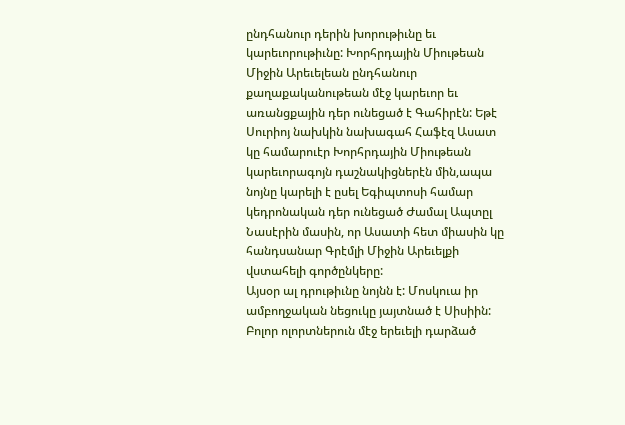ընդհանուր դերին խորութիւնը եւ կարեւորութիւնը: Խորհրդային Միութեան Միջին Արեւելեան ընդհանուր քաղաքականութեան մէջ կարեւոր եւ առանցքային դեր ունեցած է Գահիրէն: Եթէ Սուրիոյ նախկին նախագահ Հաֆէզ Ասատ կը համարուէր Խորհրդային Միութեան կարեւորագոյն դաշնակիցներէն մին,ապա նոյնը կարելի է ըսել Եգիպտոսի համար կեդրոնական դեր ունեցած Ժամալ Ապտըլ Նասէրին մասին, որ Ասատի հետ միասին կը հանդսանար Գրէմլի Միջին Արեւելքի վստահելի գործընկերը:
Այսօր ալ դրութիւնը նոյնն է: Մոսկուա իր ամբողջական նեցուկը յայտնած է Սիսիին: Բոլոր ոլորտներուն մէջ երեւելի դարձած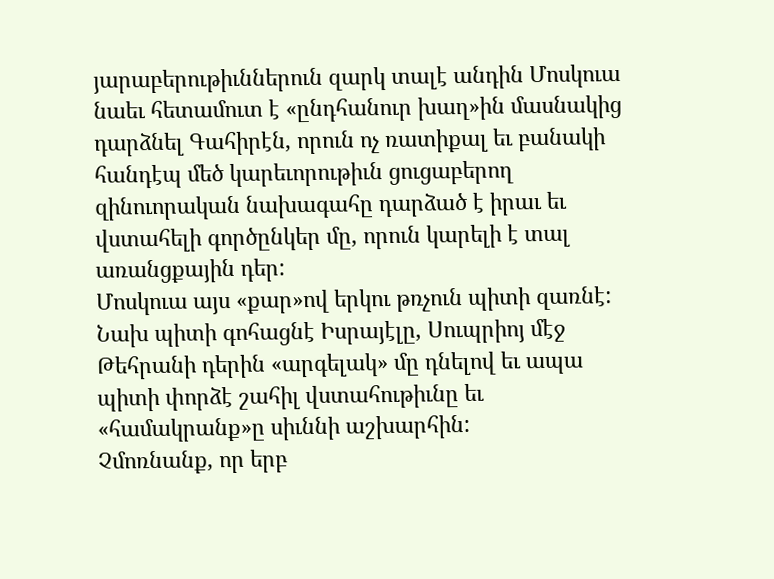յարաբերութիւններուն զարկ տալէ անդին Մոսկուա նաեւ հետամուտ է «ընդհանուր խաղ»ին մասնակից դարձնել Գահիրէն, որուն ոչ ռատիքալ եւ բանակի հանդէպ մեծ կարեւորութիւն ցուցաբերող զինուորական նախագահը դարձած է իրաւ եւ վստահելի գործընկեր մը, որուն կարելի է տալ առանցքային դեր:
Մոսկուա այս «քար»ով երկու թռչուն պիտի զառնէ: Նախ պիտի գոհացնէ Իսրայէլը, Սուպրիոյ մէջ Թեհրանի դերին «արգելակ» մը դնելով եւ ապա պիտի փորձէ շահիլ վստահութիւնը եւ «համակրանք»ը սիւննի աշխարհին:
Չմոռնանք, որ երբ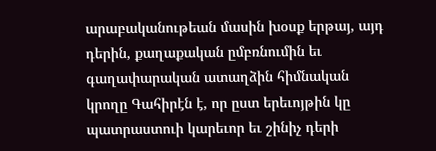արաբականութեան մասին խօսք երթայ, այդ դերին, քաղաքական ըմբռնումին եւ գաղափարական ատաղձին հիմնական կրողը Գահիրէն է, որ ըստ երեւոյթին կը պատրաստուի կարեւոր եւ շինիչ դերի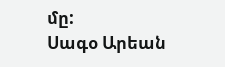մը:
Սագօ Արեան